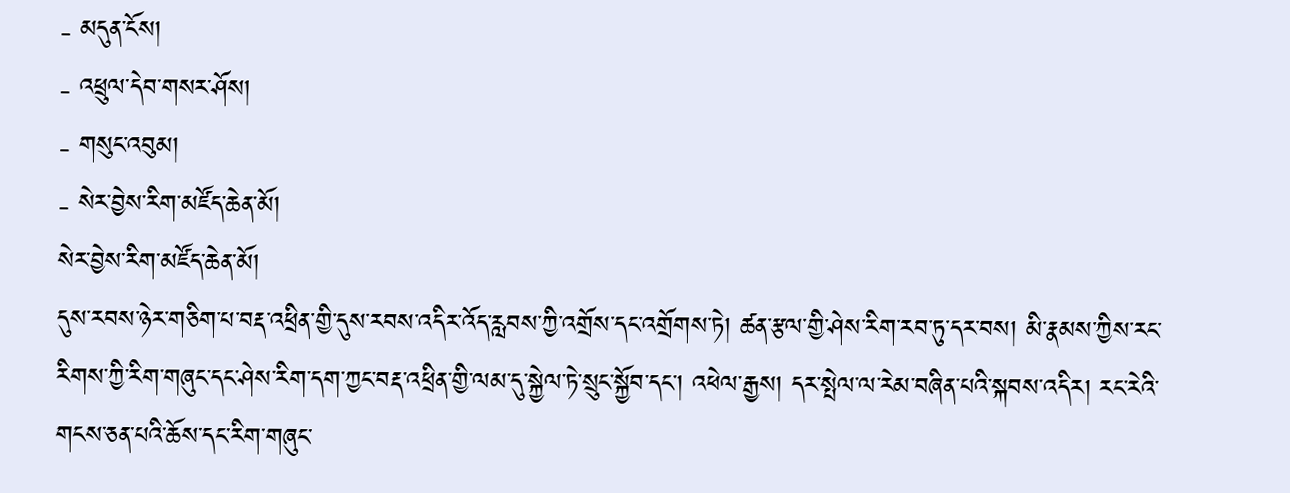- མདུན་ངོས།
- འཕྲུལ་དེབ་གསར་ཤོས།
- གསུང་འབུམ།
- སེར་བྱེས་རིག་མཛོད་ཆེན་མོ།
སེར་བྱེས་རིག་མཛོད་ཆེན་མོ།
དུས་རབས་ཉེར་གཅིག་པ་བརྡ་འཕྲིན་གྱི་དུས་རབས་འདིར་འོད་རླབས་ཀྱི་འགྲོས་དང་འགྲོགས་ཏེ། ཚན་རྩལ་གྱི་ཤེས་རིག་རབ་ཏུ་དར་བས། མི་རྣམས་ཀྱིས་རང་རིགས་ཀྱི་རིག་གཞུང་དང་ཤེས་རིག་དག་ཀྱང་བརྡ་འཕྲིན་གྱི་ལམ་དུ་སྐྱེལ་ཏེ་སྲུང་སྐྱོབ་དང་། འཕེལ་རྒྱས། དར་སྤེལ་ལ་རེམ་བཞིན་པའི་སྐབས་འདིར། རང་རེའི་གངས་ཅན་པའི་ཆོས་དང་རིག་གཞུང་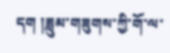དག །ཟླུམ་གཟུགས་ཀྱི་གོ་ལ་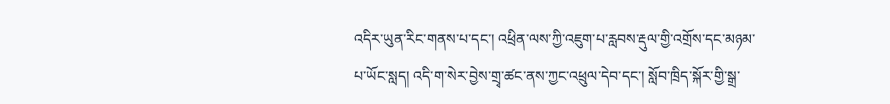འདིར་ཡུན་རིང་གནས་པ་དང་། འཕྲིན་ལས་ཀྱི་འཇུག་པ་རླབས་རྡུལ་གྱི་འགྲོས་དང་མཉམ་པ་ཡོང་སླད། འདི་ག་སེར་བྱེས་གྲྭ་ཚང་ནས་ཀྱང་འཕྲུལ་དེབ་དང་། སློབ་ཁྲིད་སྐོར་གྱི་སྒྲ་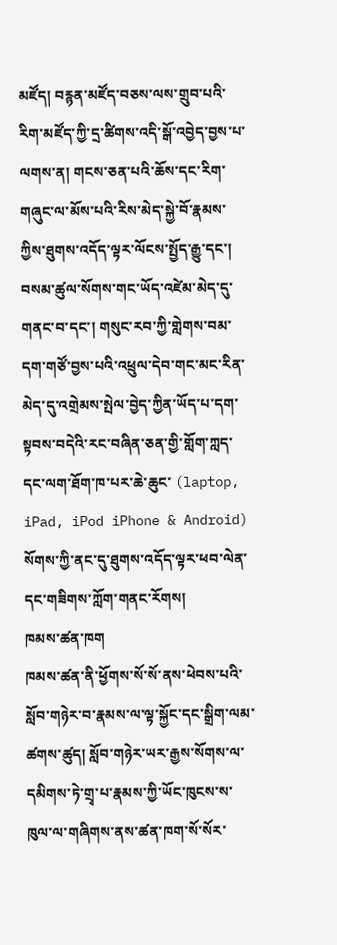མཛོད། བརྙན་མཛོད་བཅས་ལས་གྲུབ་པའི་རིག་མཛོད་ཀྱི་དྲ་ཚིགས་འདི་སྒོ་འབྱེད་བྱས་པ་ལགས་ན། གངས་ཅན་པའི་ཆོས་དང་རིག་གཞུང་ལ་མོས་པའི་རིས་མེད་སྐྱེ་བོ་རྣམས་ཀྱིས་ཐུགས་འདོད་ལྟར་ལོངས་སྤྱོད་རྒྱུ་དང་། བསམ་ཚུལ་སོགས་གང་ཡོད་འཛེམ་མེད་དུ་གནང་བ་དང་། གསུང་རབ་ཀྱི་གླེགས་བམ་དག་གཙོ་བྱས་པའི་འཕྲུལ་དེབ་གང་མང་རིན་མེད་དུ་འགྲེམས་སྤེལ་བྱེད་ཀྱིན་ཡོད་པ་དག་སྟབས་བདེའི་རང་བཞིན་ཅན་གྱི་གློག་ཀླད་དང་ལག་ཐོག་ཁ་པར་ཆེ་ཆུང་ (laptop, iPad, iPod iPhone & Android) སོགས་ཀྱི་ནང་དུ་ཐུགས་འདོད་ལྟར་ཕབ་ལེན་དང་གཟིགས་ཀློག་གནང་རོགས།
ཁམས་ཚན་ཁག
ཁམས་ཚན་ནི་ཕྱོགས་སོ་སོ་ནས་ཕེབས་པའི་སློབ་གཉེར་བ་རྣམས་ལ་ལྟ་སྐྱོང་དང་སྒྲིག་ལམ་ཚགས་ཚུད། སློབ་གཉེར་ཡར་རྒྱས་སོགས་ལ་དམིགས་ཏེ་གྲྭ་པ་རྣམས་ཀྱི་ཡོང་ཁུངས་ས་ཁུལ་ལ་གཞིགས་ནས་ཚན་ཁག་སོ་སོར་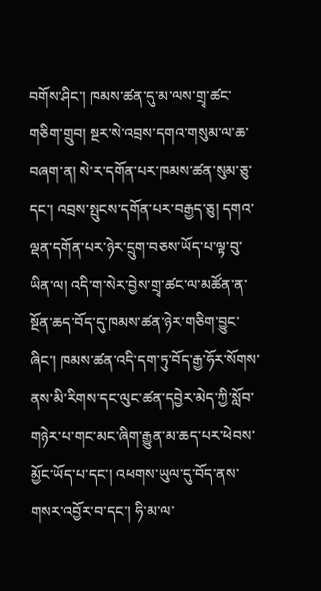བགོས་ཤིང་། ཁམས་ཚན་དུ་མ་ལས་གྲྭ་ཚང་གཅིག་གྲུབ། སྔར་སེ་འབྲས་དགའ་གསུམ་ལ་ཆ་བཞག་ན། སེ་ར་དགོན་པར་ཁམས་ཚན་སུམ་ཅུ་དང་། འབྲས་སྤུངས་དགོན་པར་བརྒྱད་ཅུ། དགའ་ལྡན་དགོན་པར་ཉེར་དྲུག་བཅས་ཡོད་པ་ལྟ་བུ་ཡིན་ལ། འདི་ག་སེར་བྱེས་གྲྭ་ཚང་ལ་མཚོན་ན་སྔོན་ཆད་བོད་དུ་ཁམས་ཚན་ཉེར་གཅིག་བྱུང་ཞིང་། ཁམས་ཚན་འདི་དག་ཏུ་བོད་རྒྱ་ཧོར་སོགས་ནས་མི་རིགས་དང་ལུང་ཚན་དབྱེར་མེད་ཀྱི་སློབ་གཉེར་པ་གང་མང་ཞིག་རྒྱུན་མ་ཆད་པར་ཕེབས་མྱོང་ཡོད་པ་དང་། འཕགས་ཡུལ་དུ་བོད་ནས་གསར་འབྱོར་བ་དང་། ཧི་མ་ལ་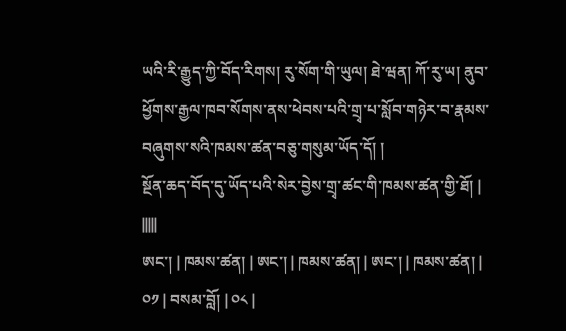ཡའི་རི་རྒྱུད་ཀྱི་བོད་རིགས། རུ་སོག་གི་ཡུལ། ཐེ་ཝན། ཀོ་རུ་ཡ། ནུབ་ཕྱོགས་རྒྱལ་ཁབ་སོགས་ནས་ཕེབས་པའི་གྲྭ་པ་སློབ་གཉེར་བ་རྣམས་བཞུགས་སའི་ཁམས་ཚན་བཅུ་གསུམ་ཡོད་དོ། །
སྔོན་ཆད་བོད་དུ་ཡོད་པའི་སེར་བྱེས་གྲྭ་ཚང་གི་ཁམས་ཚན་གྱི་ཐོ། | |||||
ཨང་། | ཁམས་ཚན། | ཨང་། | ཁམས་ཚན། | ཨང་། | ཁམས་ཚན། |
༠༡ | བསམ་བློ། | ༠༨ |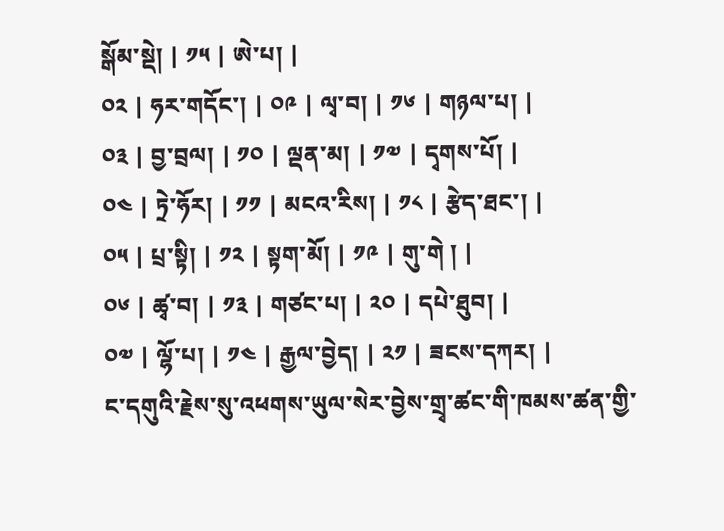སྒོམ་སྡེ། | ༡༥ | ཨེ་པ། |
༠༢ | ཧར་གདོང་། | ༠༩ | ལྭ་བ། | ༡༦ | གཉལ་པ། |
༠༣ | བྱ་བྲལ། | ༡༠ | ལྡན་མ། | ༡༧ | དྭགས་པོ། |
༠༤ | ཏྲེ་ཧོར། | ༡༡ | མངའ་རིས། | ༡༨ | རྩེད་ཐང་། |
༠༥ | པྲ་སྟི། | ༡༢ | སྟག་མོ། | ༡༩ | གུ་གེ ། |
༠༦ | ཚྭ་བ། | ༡༣ | གཙང་པ། | ༢༠ | དཔེ་ཐུབ། |
༠༧ | ལྷོ་པ། | ༡༤ | རྒྱལ་བྱེད། | ༢༡ | ཟངས་དཀར། |
ང་དགུའི་རྗེས་སུ་འཕགས་ཡུལ་སེར་བྱེས་གྲྭ་ཚང་གི་ཁམས་ཚན་གྱི་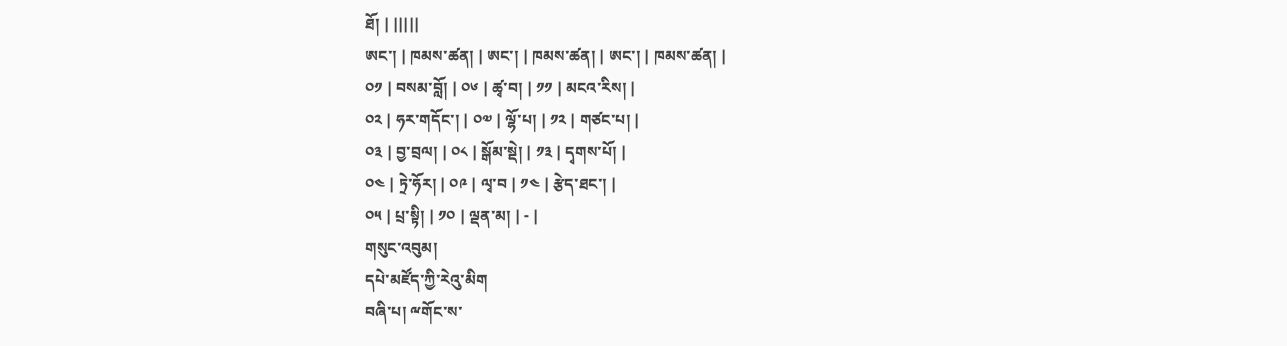ཐོ། | |||||
ཨང་། | ཁམས་ཚན། | ཨང་། | ཁམས་ཚན། | ཨང་། | ཁམས་ཚན། |
༠༡ | བསམ་བློ། | ༠༦ | ཚྭ་བ། | ༡༡ | མངའ་རིས། |
༠༢ | ཧར་གདོང་། | ༠༧ | ལྷོ་པ། | ༡༢ | གཙང་པ། |
༠༣ | བྱ་བྲལ། | ༠༨ | སྒོམ་སྡེ། | ༡༣ | དྭགས་པོ། |
༠༤ | ཏྲེ་ཧོར། | ༠༩ | ལྭ་བ | ༡༤ | རྩེད་ཐང་། |
༠༥ | པྲ་སྟི། | ༡༠ | ལྡན་མ། | - |
གསུང་འབུམ།
དཔེ་མཛོད་ཀྱི་རེའུ་མིག
བཞི་པ། ྋགོང་ས་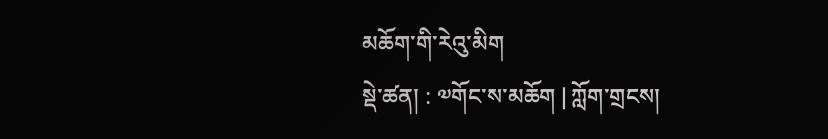མཆོག་གི་རེའུ་མིག
སྡེ་ཚན། : ༧གོང་ས་མཆོག | ཀློག་གྲངས།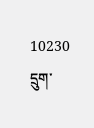10230
དྲུག་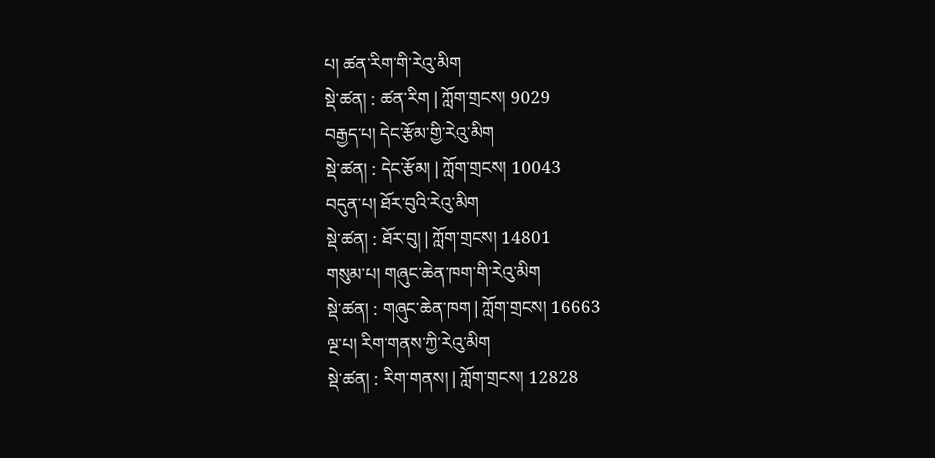པ། ཚན་རིག་གི་རེའུ་མིག
སྡེ་ཚན། : ཚན་རིག | ཀློག་གྲངས། 9029
བརྒྱད་པ། དེང་རྩོམ་གྱི་རེའུ་མིག
སྡེ་ཚན། : དེང་རྩོམ། | ཀློག་གྲངས། 10043
བདུན་པ། ཐོར་བུའི་རེའུ་མིག
སྡེ་ཚན། : ཐོར་བུ། | ཀློག་གྲངས། 14801
གསུམ་པ། གཞུང་ཆེན་ཁག་གི་རེའུ་མིག
སྡེ་ཚན། : གཞུང་ཆེན་ཁག | ཀློག་གྲངས། 16663
ལྔ་པ། རིག་གནས་ཀྱི་རེའུ་མིག
སྡེ་ཚན། : རིག་གནས། | ཀློག་གྲངས། 12828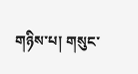གཉིས་པ། གསུང་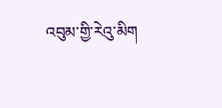འབུམ་གྱི་རེའུ་མིག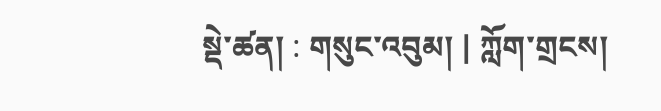སྡེ་ཚན། : གསུང་འབུམ། | ཀློག་གྲངས།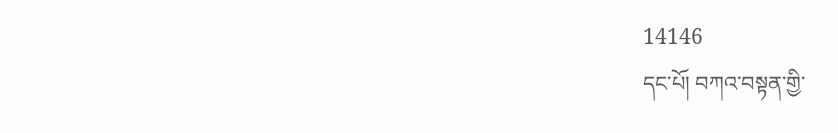14146
དང་པོ། བཀའ་བསྟན་གྱི་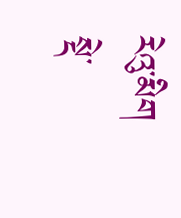རེའུ་མིག
སྡེ་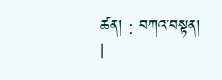ཚན། : བཀའ་བསྟན། |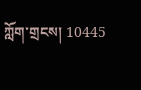ཀློག་གྲངས། 10445